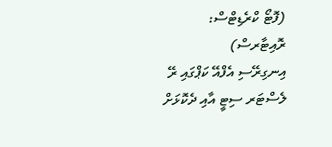(ފޮޓޯ ކްރެޑިޓްސް: ރޮއިޓާރސް)
އިނގިރޭސި އެފްއޭ ކަޕްގައި ރޭ ލެސްޓަރ ސިޓީ އާއި ދެކޮޅަށް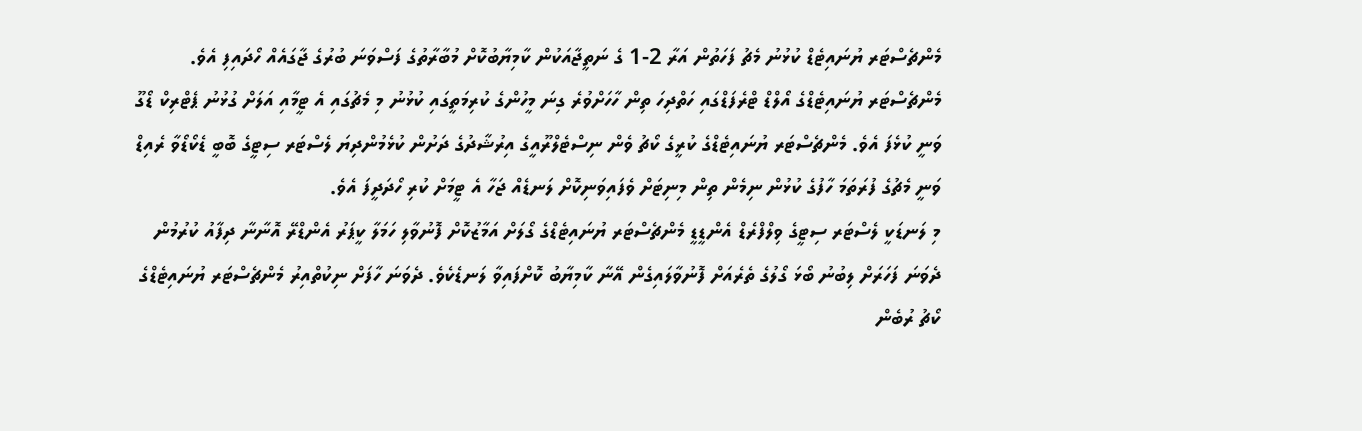މެންޗެސްޓަރ ޔުނައިޓެޑް ކުޅުނު މެޗު ފަހަތުން އަރާ 2-1 ގެ ނަތީޖާއަކުން ކާމިޔާބުކޮށް މުބާރާތުގެ ފަސްވަނަ ބުރުގެ ޖާގައެއް ހޯދައިފި އެވެ. މެންޗެސްޓަރ ޔުނައިޓެޑްގެ އޯލްޑް ޓްރެފަޑްގައި ހަތްދިހަ ތިން ހާހަށްވުރެ ގިނަ މީހުންގެ ކުރިމަތީގައި ކުޅުނު މި މެޗުގައި އެ ޓީމާއި އަލަށް ގުޅުނު ޕެޓްރިކް ޑޯގޫ ވަނީ ކުޅެފަ އެވެ. މެންޗެސްޓަރ ޔުނައިޓެޑްގެ ކުރީގެ ކޯޗު ވެން ނިސްޓެލްރޫއީގެ އިރުޝާދުގެ ދަށުން ކުޅެމުންދިޔަ ލެސްޓަރ ސިޓީގެ ބޮބީ ޑެކޯޑޯވާ ރެއިޑް ވަނީ މެޗުގެ ފުރަތަމަ ހާފުގެ ކުޅުން ނިމެން ތިން މިނިޓަށް ވެފައިވަނިކޮށް ލަނޑެއް ޖަހާ އެ ޓީމަށް ކުރި ހޯދަދީފަ އެވެ.
މި ލަނޑަކީ ލެސްޓަރ ސިޓީގެ ވިލްފްރެޑް އެންޑީޑީ މެންޗެސްޓަރ ޔުނައިޓެޑްގެ ގޯލަށް އަމާޒުކޮށް ފޮނުވާލި ހަމަލާ ކީޕަރު އެންޑްރޭ އޮނާނާ ދިފާއު ކުރުމުން ދެވަނަ ފަހަރަށް ލިބުނު ބޯޅަ ގޯލުގެ ތެރެއަށް ފޮނުވާލައިގެން އޭނާ ކާމިޔާބު ކޮށްފައިވާ ލަނޑެކެވެ. ދެވަނަ ހާފަށް ނިކުތްއިރު މެންޗެސްޓަރ ޔުނައިޓެޑްގެ ކޯޗު ރުބެން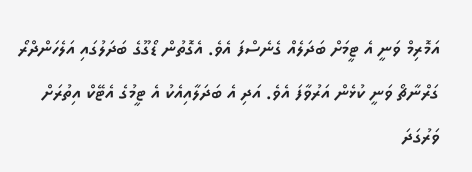އަމޮރިމް ވަނީ އެ ޓީމަށް ބަދަލެއް ގެނެސްފަ އެވެ. އެގޮތުން ޑޯގޫގެ ބަދަލުގައި އަލެހަންދްރޯ ގަރްނާޗޯ ވަނީ ކުޅެން އަރުވާފަ އެވެ. އަދި އެ ބަދަލާއިއެކު އެ ޓީމުގެ އެޓޭކް އިތުރަށް ވަރުގަދަ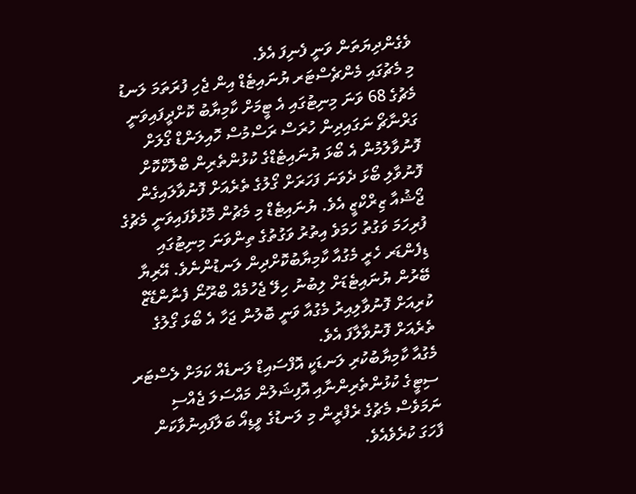ވެގެންދިޔަތަން ވަނީ ފެނިފަ އެވެ.
މި މެޗުގައި މެންޗެސްޓަރ ޔުނައިޓެޑް އިން ޖެހި ފުރަތަމަ ލަނޑު މެޗުގެ 68 ވަނަ މިނިޓުގައި އެ ޓީމަށް ކާމިޔާބު ކޮށްދީފައިވަނީ ގަރްނާޗޯ ނަގައިދިން ހުރަސް ރަސްމުސް ހޮއިލަންޑް ގޯލަށް ފޮނުވާލުމުން އެ ބޯޅަ ޔުނައިޓެޑްގެ ކުޅުންތެރިން ބްލޮކްކޮށް ފޮނުވާލި ބޯޅަ ދެވަނަ ފަހަރަށް ގޯލުގެ ތެރެއަށް ފޮނުވާލައިގެން ޖޯޝުއާ ޒިރްކްޒީ އެވެ. ޔުނައިޓެޑް މި މެޗުން މޮޅުވެފައިވަނީ މެޗުގެ ފުރިހަމަ ވަގުތު ހަމަވެ އިތުރު ވަގުތުގެ ތިންވަނަ މިނިޓުގައި ޑިފެންޑަރ ހެރީ މެގުއާ ކާމިޔާބުކޮށްދިން ލަނޑުންނެވެ. އޭރިޔާ ބޭރުން ޔުނައިޓެޑަށް ލިބުނު ހިލޭ ޖެހުމެއް ބްރޫނޯ ފެނާންޑޭޒް ކުރިއަށް ފޮނުވާލިއިރު މެގުއާ ވަނީ ބޮލުން ޖަހާ އެ ބޯޅަ ގޯލުގެ ތެރެއަށް ފޮނުވާލާފަ އެވެ.
މެގުއާ ކާމިޔާބުކުރި ލަނޑަކީ އޮފްސައިޑް ލަނޑެއް ކަމަށް ލެސްޓަރ ސިޓީގެ ކުޅުންތެރިންނާއި އޮފިޝަލުން މައްސަލަ ޖެއްސި ނަމަވެސް މެޗުގެ ރެފްރީން މި ލަނޑުގެ ވީޑިއޯ ބަލާފައިނުވާކަން ފާހަގަ ކުރެވެއެވެ.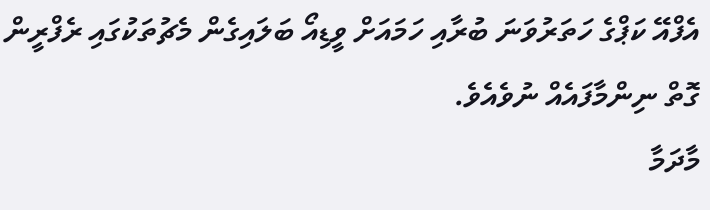އެފްއޭ ކަޕްގެ ހަތަރުވަނަ ބުރާއި ހަމައަށް ވީޑިއޯ ބަލައިގެން މެޗުތަކުގައި ރެފްރީން ގޮތް ނިންމާފައެއް ނުވެއެވެ.
މާދަމާ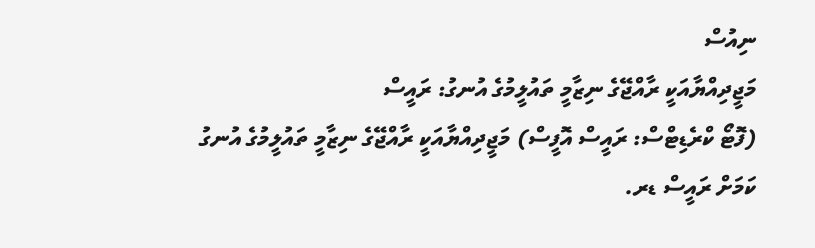ނިއުސް
މަޖީދިއްޔާއަކީ ރާއްޖޭގެ ނިޒާމީ ތައުލީމުގެ އުނގު: ރައީސް
(ފޮޓޯ ކްރެޑިޓްސް: ރައީސް އޮފީސް) މަޖީދިއްޔާއަކީ ރާއްޖޭގެ ނިޒާމީ ތައުލީމުގެ އުނގު ކަމަށް ރައީސް ޑރ.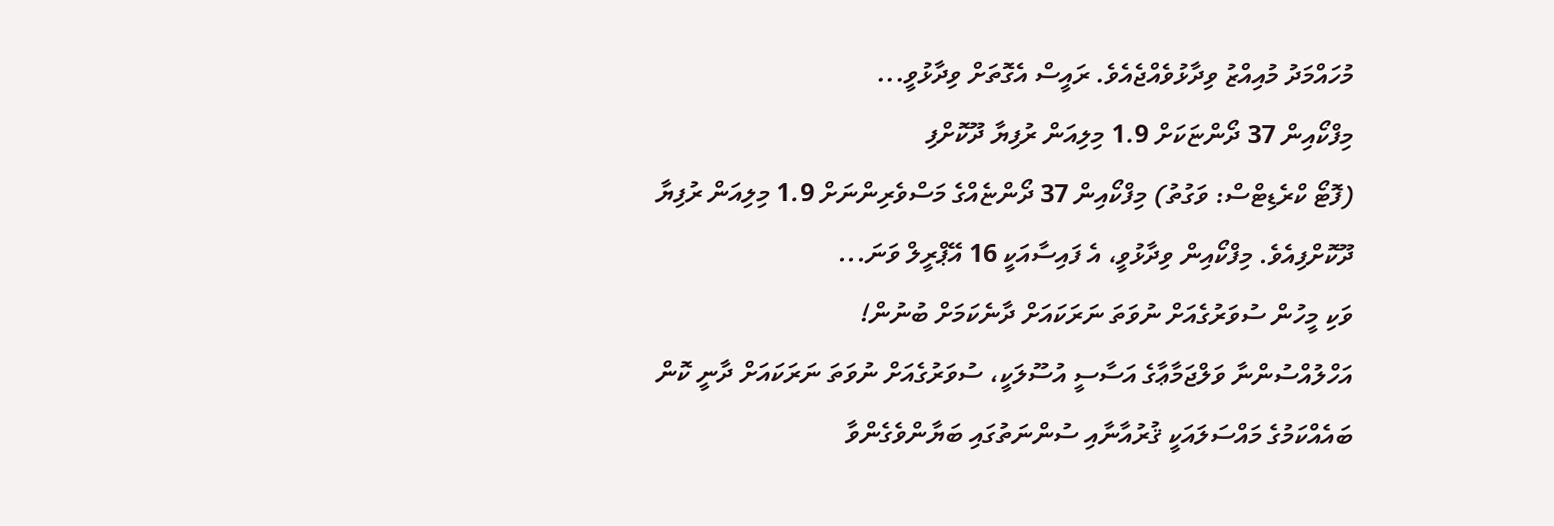މުހައްމަދު މުއިއްޒު ވިދާޅުވެއްޖެއެވެ. ރައީސް އެގޮތަށް ވިދާޅުވީ...
މިފްކޯއިން 37 ދޯންޏަކަށް 1.9 މިލިއަން ރުފިޔާ ދޫކޮށްފި
(ފޮޓޯ ކްރެޑިޓްސް: ވަގުތު) މިފްކޯއިން 37 ދޯންޏެއްގެ މަސްވެރިންނަށް 1.9 މިލިއަން ރުފިޔާ ދޫކޮށްފިއެވެ. މިފްކޯއިން ވިދާޅުވީ، އެ ފައިސާއަކީ 16 އޭޕްރީލް ވަނަ...
ވަކި މީހުން ސުވަރުގެއަށް ނުވަތަ ނަރަކައަށް ދާނެކަމަށް ބުނުން!
އަހްލުއްސުންނާ ވަލްޖަމާޢާގެ އަސާސީ އުސޫލަކީ، ސުވަރުގެއަށް ނުވަތަ ނަރަކައަށް ދާނީ ކޮން ބައެއްކަމުގެ މައްސަލައަކީ ޤުރުއާނާއި ސުންނަތުގައި ބަޔާންވެގެންވާ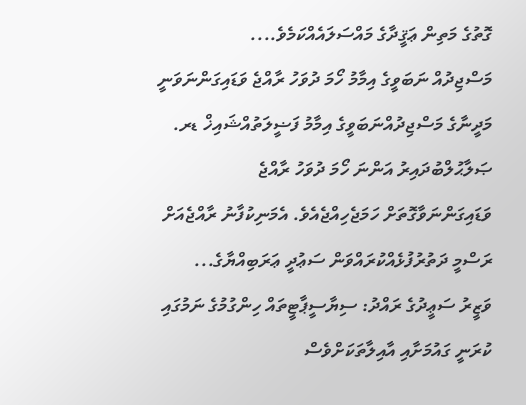ގޮތުގެ މަތިން ޢަޤީދާގެ މައްސަލައެއްކަމެވެ....
މަސްޖިދުއް ނަބަވީގެ އިމާމު ހޯމަ ދުވަހު ރާއްޖެ ވަޑައިގަންނަވަނީ
މަދީނާގެ މަސްޖިދުއްނަބަވީގެ އިމާމު ފަޟީލަތުއްޝައިޚް ޑރ. ޞަލާޙުލްބުދައިރު އަންނަ ހޯމަ ދުވަހު ރާއްޖެ ވަޑައިގަންނަވާގޮތަށް ހަމަޖެހިއްޖެއެވެ. އެމަނިކުފާނު ރާއްޖެއަށް ރަސްމީ ދަތުރުފުޅެއްކުރައްވަން ސަޢުދީ ޢަރަބިއްޔާގެ...
ވަޒީރު ސަޢީދުގެ ރައްދު: ސިޔާސީޕާޓީތައް ހިންގުމުގެ ނަމުގައި ކުރަނީ ގައުމަށާއި އާއިލާތަކަށްވެސް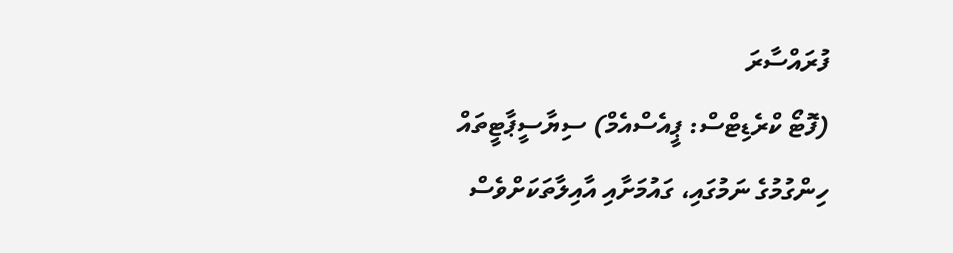ފުރައްސާރަ
(ފޮޓޯ ކްރެޑިޓްސް: ޕީއެސްއެމް) ސިޔާސީޕާޓީތައް ހިންގުމުގެ ނަމުގައި، ގައުމަށާއި އާއިލާތަކަށްވެސް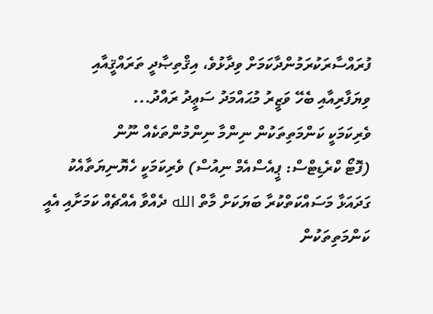ފުރައްސާރަކުރަމުންދާކަމަށް ވިދާޅުވެ، އިޤްތިޞާދީ ތަރައްޤީއާއި ވިޔަފާރިއާއި ބެހޭ ވަޒީރު މުޙައްމަދު ސަޢީދު ރައްދު...
ވެރިކަމަކީ ކަންމަތިތަކުން ނިންމާ ނިންމުންތަކެއް ނޫން
(ފޮޓޯ ކްރެޑިޓްސް: ޕީއެސްއެމް ނިއުސް) ވެރިކަމަކީ ހެޔޮނިޔަތާއެކު ގަދައަޅާ މަސައްކަތްކުރާ ބަޔަކަށް މާތް الله ދެއްވާ އެއްޗެއް ކަމަށާއި އެއީ ކަންމަތިތަކުން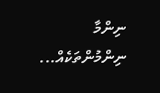ނިންމާ ނިންމުންތަކެއް...